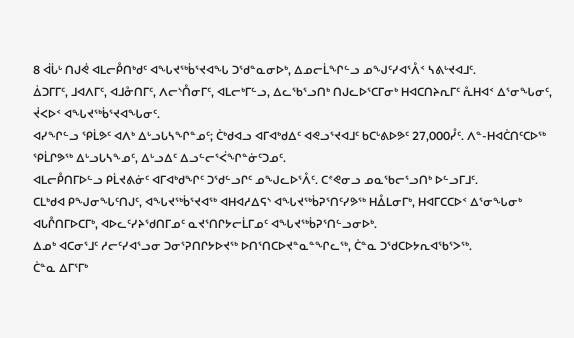8 ᐋᒑᒡ ᑎᒍᕚ ᐊᒪᓕᑬᑎᒃᑯᑦ ᐊᖓᔪᖅᑳᕐᔪᐊᖓ ᑐᖁᓐᓇᓂᐅᒃ, ᐃᓄᓕᒫᖏᓪᓗ ᓄᖑᑦᓯᐊᕐᐰᑉ ᓴᕕᒡᔪᐊᒧᑦ.
ᐄᑐᒥᒥᑦ, ᒧᐊᐱᒥᑦ, ᐊᒧᓁᑎᒥᑦ, ᐱᓕᔅᑍᓂᒥᑦ, ᐊᒪᓕᒃᒥᓪᓗ, ᐃᓚᖃᕐᓗᑎᒃ ᑎᒍᓚᐅᕐᑕᒥᓂᒃ ᕼᐊᑕᑎᔨᕆᒥᑦ ᕅᕼᐊᑉ ᐃᕐᓂᖓᓂᑦ, ᔫᐸᐅᑉ ᐊᖓᔪᖅᑳᕐᔪᐊᖓᓂᑦ.
ᐊᓯᖏᓪᓗ ᕿᒫᕗᑦ ᐊᐱᒃ ᐃᒡᓗᒐᓴᖏᓐᓄᑦ; ᑖᒃᑯᐊᓗ ᐊᒥᐊᒃᑯᐃᑦ ᐊᕙᓗᕐᔪᐊᒧᑦ ᑲᑕᒡᕕᐅᕗᑦ 27,000ᓮᑦ. ᐱᓐ-ᕼᐊᑖᑎᑦᑕᐅᖅ ᕿᒫᒋᕗᖅ ᐃᒡᓗᒐᓴᖕᓄᑦ, ᐃᒡᓗᐃᑦ ᐃᓗᓪᓕᕐᐹᖏᓐᓃᑦᑐᓄᑦ.
ᐊᒪᓕᑬᑎᒥᐅᓪᓗ ᑭᒫᔪᕕᓃᑦ ᐊᒥᐊᒃᑯᖏᑦ ᑐᖁᓪᓗᒋᑦ ᓄᖑᓚᐅᕐᐰᑦ. ᑕᕝᕙᓂᓗ ᓄᓇᖃᓕᕐᓗᑎᒃ ᐅᓪᓗᒥᒧᑦ.
ᑕᒪᒃᑯᐊ ᑭᖑᓂᖓᑦᑎᒍᑦ, ᐊᖓᔪᖅᑳᕐᔪᐊᖅ ᐊᕼᐊᓱᐃᕋᔅ ᐊᖓᔪᖅᑳᕈᕐᑎᑦᓯᕗᖅ ᕼᐂᒪᓂᒥᒃ, ᕼᐊᒥᑕᑕᐅᑉ ᐃᕐᓂᖓᓂᒃ ᐊᒐᒊᑎᒥᐅᑕᒥᒃ, ᐊᐅᓚᑦᓯᔨᖁᑎᒥᓄᑦ ᓇᔪᕐᑎᒋᔭᓕᒫᒥᓄᑦ ᐊᖓᔪᖅᑳᕈᕐᑎᓪᓗᓂᐅᒃ.
ᐃᓄᒃ ᐊᑕᓂᕐᒧᑦ ᓱᓕᑦᓯᐊᕐᓗᓂ ᑐᓂᕐᕈᑎᒋᔭᐅᔪᖅ ᐅᑎᕐᑎᑕᐅᔪᓐᓇᓐᖏᓚᖅ, ᑖᓐᓇ ᑐᖁᑕᐅᔭᕆᐊᖃᕐᐳᖅ.
ᑖᓐᓇ ᐃᒥᕐᒥᒃ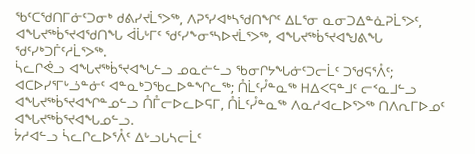ᖃᑦᑕᖁᑎᒥᓃᑦᑐᓂᒃ ᑯᕕᓯᔪᒫᕐᐳᖅ, ᐱᕈᕐᓯᐊᒃᓴᖁᑎᖏᑦ ᐃᒪᕐᓂ ᓇᓂᑐᐃᓐᓈᕈᒫᕐᐳᑦ, ᐊᖓᔪᖅᑳᕐᔪᐊᖁᑎᖓ ᐋᒑᒡᒥᑦ ᖁᑦᓯᖕᓂᕐᓴᐅᔪᒫᕐᐳᖅ, ᐊᖓᔪᖅᑳᕐᔪᐊᖑᕕᖓ ᖁᑦᓯᒃᑐᒦᑦᓱᒫᕐᐳᖅ.
ᓵᓚᒋᕚᓗ ᐊᖓᔪᖅᑳᕐᔪᐊᖓᓪᓗ ᓄᓇᓖᓪᓗ ᖃᓂᒋᔭᖓᓃᑦᑐᓕᒫᑦ ᑐᖁᕋᕐᐰᑦ; ᐊᑕᐅᓯᕐᒥᒡᓘᓐᓃᑦ ᐊᓐᓇᒃᑐᖃᓚᐅᓐᖏᓚᖅ; ᑍᒫᑦᓮᓐᓇᖅ ᕼᐃᐸᕋᓐᒧᑦ ᓕᑉᓇᒧᓪᓗ ᐊᖓᔪᖅᑳᕐᔪᐊᖏᓐᓄᓪᓗ ᑍᒤᓕᐅᓚᐅᕋᒥ, ᑍᒫᑦᓮᓐᓇᖅ ᐱᓇᓱᐊᓚᐅᕐᐳᖅ ᑎᐱᕆᒥᐅᓄᑦ ᐊᖓᔪᖅᑳᕐᔪᐊᖓᓄᓪᓗ.
ᔮᓱᐊᓪᓗ ᓵᓚᒋᓚᐅᕐᐰᑦ ᐃᒡᓗᒐᓴᓕᒫᑦ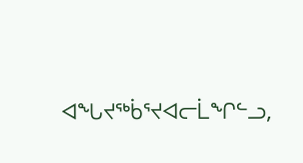ᐊᖓᔪᖅᑳᕐᔪᐊᓕᒫᖏᓪᓗ,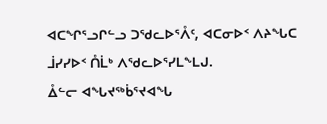ᐊᑕᖏᕐᓗᒋᓪᓗ ᑐᖁᓚᐅᕐᐰᑦ, ᐊᑕᓂᐅᑉ ᐱᔨᖓᑕ ᒨᓯᓯᐅᑉ ᑍᒫᒃ ᐱᖁᓚᐅᕐᓯᒪᖕᒪᒍ.
ᐂᓪᓕ ᐊᖓᔪᖅᑳᕐᔪᐊᖓ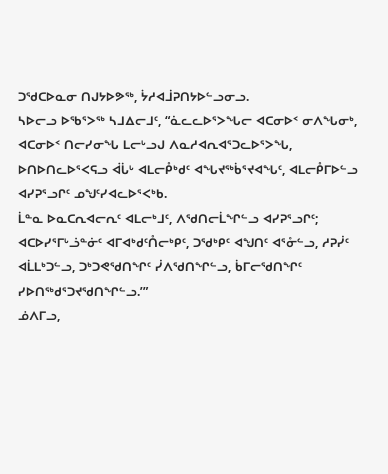ᑐᖁᑕᐅᓇᓂ ᑎᒍᔭᐅᕗᖅ, ᔮᓱᐊᒨᕈᑎᔭᐅᓪᓗᓂᓗ.
ᓴᐅᓕᓗ ᐅᖃᕐᐳᖅ ᓴᒧᐃᓕᒧᑦ, “ᓈᓚᓚᐅᕐᐳᖓᓕ ᐊᑕᓂᐅᑉ ᓂᐱᖓᓂᒃ, ᐊᑕᓂᐅᑉ ᑎᓕᓯᓂᖓ ᒪᓕᒡᓗᒍ ᐱᓇᓱᐊᕆᐊᕐᑐᓚᐅᕐᐳᖓ, ᐅᑎᐅᑎᓚᐅᕐᐸᕋᓗ ᐋᒑᒡ ᐊᒪᓕᑬᒃᑯᑦ ᐊᖓᔪᖅᑳᕐᔪᐊᖓᑦ, ᐊᒪᓕᑬᒥᐅᓪᓗ ᐊᓯᕈᕐᓗᒋᑦ ᓄᖑᑦᓯᐊᓚᐅᕐᐸᒃᑲ.
ᒫᓐᓇ ᐅᓇᑕᕆᐊᓕᕆᑦ ᐊᒪᓕᒃᒧᑦ, ᐱᖁᑎᓕᒫᖏᓪᓗ ᐊᓯᕈᕐᓗᒋᑦ; ᐊᑕᐅᓯᕐᒥᒡᓘᓐᓃᑦ ᐊᒥᐊᒃᑯᑦᑍᓕᒃᑭᑦ, ᑐᖁᒃᑭᑦ ᐊᖑᑎᑦ ᐊᕐᓁᓪᓗ, ᓱᕈᓰᑦ ᐊᒫᒪᒃᑐᓪᓗ, ᑐᒃᑐᕙᖁᑎᖏᑦ ᓰᐱᖁᑎᖏᓪᓗ, ᑳᒥᓕᖁᑎᖏᑦ ᓯᐅᑎᖅᑯᕐᑐᔪᖁᑎᖏᓪᓗ.’”
ᓅᐱᒥᓗ,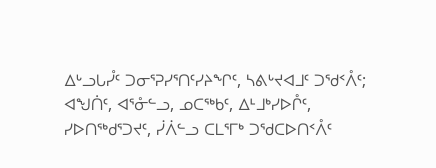ᐃᒡᓗᒐᓮᑦ ᑐᓂᕐᕈᓯᕐᑎᑦᓯᔨᖏᑦ, ᓴᕕᒡᔪᐊᒧᑦ ᑐᖁᑉᐰᑦ; ᐊᖑᑏᑦ, ᐊᕐᓁᓪᓗ, ᓄᑕᖅᑲᑦ, ᐃᒻᒧᒃᓯᐅᒊᑦ, ᓯᐅᑎᖅᑯᕐᑐᔪᑦ, ᓰᐲᓪᓗ ᑕᒪᕐᒥᒃ ᑐᖁᑕᐅᑎᑉᐰᑦ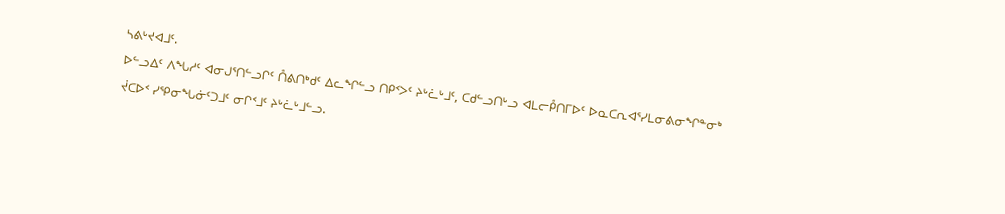ᓴᕕᒡᔪᐊᒧᑦ.
ᐅᓪᓗᐃᑦ ᐱᖓᓱᑦ ᐊᓂᒍᕐᑎᓪᓗᒋᑦ ᑍᕕᑎᒃᑯᑦ ᐃᓚᖏᓪᓗ ᑎᑭᑉᐳᑦ ᔨᒡᓛᒡᒧᑦ, ᑕᑯᓪᓗᑎᒡᓗ ᐊᒪᓕᑬᑎᒥᐅᑦ ᐅᓇᑕᕆᐊᕐᓯᒪᓂᕕᓂᖏᓐᓂᒃ ᔫᑕᐅᑉ ᓯᕿᓂᖓᓃᑦᑐᒧᑦ ᓂᒋᑉᒧᑦ ᔨᒡᓛᒡᒧᓪᓗ.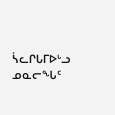ᓵᓚᒋᒐᒥᐅᒡᓗ ᓄᓇᓕᖓᑦ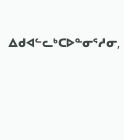ᐃᑯᐊᓪᓚᒃᑕᐅᓐᓂᕐᓱᓂ,